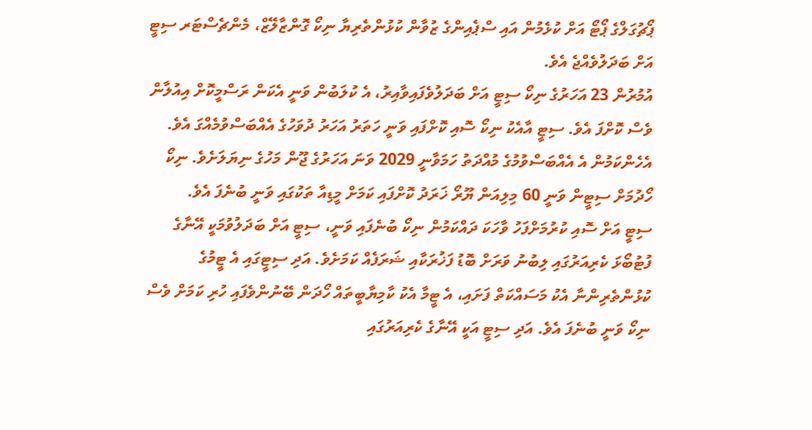ޕޯޗުގަލްގެ ޕޯޓޯ އަށް ކުޅެމުން އައި ސްޕެއިންގެ ޒުވާން ކުޅުންތެރިޔާ ނިކޯ ގޮންޒާލޭޒް، މެންޗެސްޓަރ ސިޓީ އަށް ބަދަލުވެއްޖެ އެވެ.
އުމުރުން 23 އަހަރުގެ ނިކޯ ސިޓީ އަށް ބަދަލުވެފައިވާއިރު، އެ ކުލަބުން ވަނީ އެކަން ރަސްމީކޮށް އިއުލާން ވެސް ކޮށްފަ އެވެ. ސިޓީ އާއެކު ނިކޯ ސޮއި ކޮށްފައި ވަނީ ހަތަރު އަހަރު ދުވަހުގެ އެއްބަސްވުމެއްގަ އެވެ. އެހެންކަމުން އެ އެއްބަސްވުމުގެ މުއްދަތު ހަމަވާނީ 2029 ވަނަ އަހަރުގެ ޖޫން މަހުގެ ނިޔަލަށެވެ. ނިކޯ ހޯދުމަށް ސިޓީން ވަނީ 60 މިލިއަން ޔޫރޯ ޚަރަދު ކޮށްފައި ކަމަށް މީޑިއާ ތަކުގައި ވަނީ ބުނެފަ އެވެ.
ސިޓީ އަށް ސޮއި ކުރުމަށްފަހު ވާހަކަ ދައްކަމުން ނިކޯ ބުނެފައި ވަނީ، ސިޓީ އަށް ބަދަލުވުމަކީ އޭނާގެ ފުޓުބޯޅަ ކެރިއަރުގައި ލިބުނު ވަރަށް ބޮޑު ފަޚުރަކާއި ޝަރަފެއް ކަމަށެވެ. އަދި ސިޓީގައި އެ ޓީމުގެ ކުޅުންތެރިންނާ އެކު މަސައްކަތް ފަށައި، އެ ޓީމާ އެކު ކާމިޔާބީތައް ހޯދަން ބޭނުންވެފައި ހުރި ކަމަށް ވެސް ނިކޯ ވަނީ ބުނެފަ އެވެ. އަދި ސިޓީ އަކީ އޭނާގެ ކެރިއަރުގައި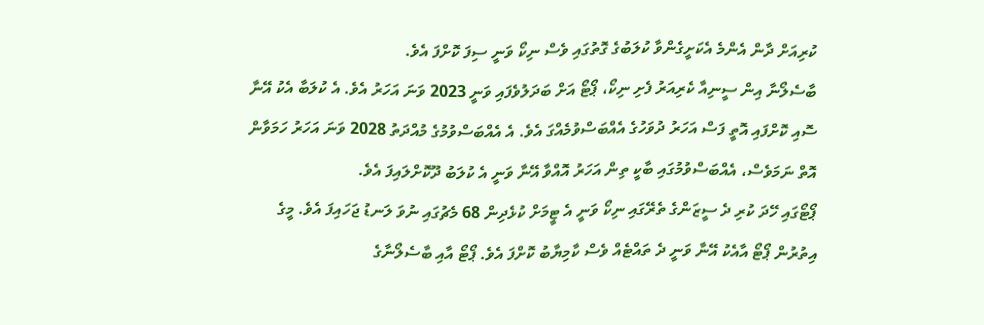ކުރިއަށް ދާން އެންމެ އެކަށީގެންވާ ކުލަބުގެ ގޮތުގައި ވެސް ނިކޯ ވަނީ ސިފަ ކޮށްފަ އެވެ.
ބާސެލޯނާ އިން ސީނިއާ ކެރިއަރު ފެށި ނިކޯ، ޕޯޓޯ އަށް ބަދަލުވެފައި ވަނީ 2023 ވަނަ އަހަރު އެވެ. އެ ކުލަބާ އެކު އޭނާ ސޮއި ކޮށްފައި އޮތީ ފަސް އަހަރު ދުވަހުގެ އެއްބަސްވުމެއްގަ އެވެ. އެ އެއްބަސްވުމުގެ މުއްދަތު 2028 ވަނަ އަހަރު ހަމަވާން އޮތް ނަމަވެސް، އެއްބަސްވުމުގައި ބާކީ ތިން އަހަރު އޮއްވާ އޭނާ ވަނީ އެ ކުލަބު ދޫކޮށްލައިފަ އެވެ.
ޕޯޓޯގައި ހޭދަ ކުރި ދެ ސީޒަންގެ ތެރޭގައި ނިކޯ ވަނީ އެ ޓީމަށް ކުޅެދިން 68 މެޗުގައި ނުވަ ލަނޑު ޖަހައިފަ އެވެ. މީގެ އިތުރުން ޕޯޓޯ އާއެކު އޭނާ ވަނީ ދެ ތައްޓެއް ވެސް ކާމިޔާބު ކޮށްފަ އެވެ. ޕޯޓޯ އާއި ބާސެލޯނާގެ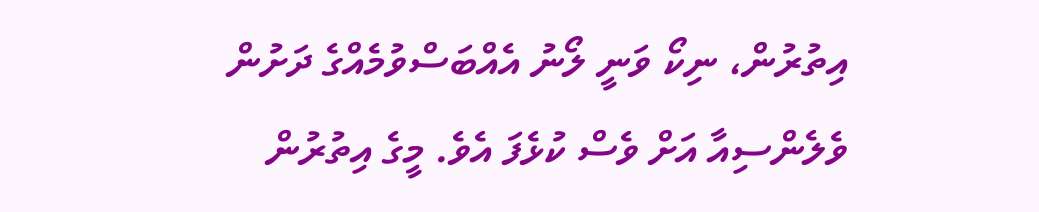އިތުރުން، ނިކޯ ވަނީ ލޯނު އެއްބަސްވުމެއްގެ ދަށުން ވެލެންސިއާ އަށް ވެސް ކުޅެފަ އެވެ. މީގެ އިތުރުން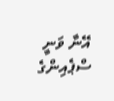އޭނާ ވަނީ ސްޕެއިންގެ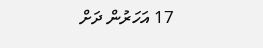17 އަހަރުން ދަށް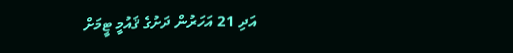އަދި 21 އަހަރުން ދަށުގެ ޤައުމީ ޓީމަށް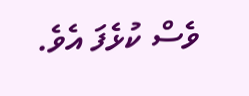ވެސް ކުޅެފަ އެވެ.